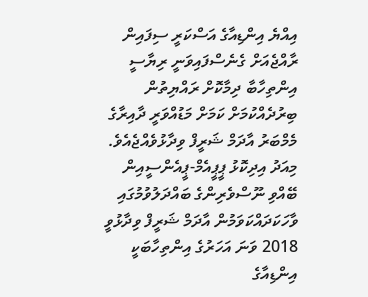އިއްޔެ އިންޑިއާގެ އަސްކަރީ ސިފައިން ރާއްޖެއަށް ގެނެސްފައިވަނީ ރިޔާސީ އިންތިހާބާ ދިމާކޮށް ރައްޔިތުން ބިރުދެއްކުމަށް ކަމަށް މަޑުއްވަރީ ދާއިރާގެ މެމްބަރު އާދަމް ޝަރީފް ވިދާޅުވެއްޖެއެވެ.
މިއަދު އިދިކޮޅު ޕީޕީއެމް-ޕީއެންސީއިން ބޭއްވި ނޫސްވެރިންގެ ބައްދަލުވުމުގައި ވާހަކަދައްކަވަމުން އާދަމް ޝަރީފް ވިދާޅުވީ 2018 ވަނަ އަހަރުގެ އިންތިހާބަކީ އިންޑިއާގެ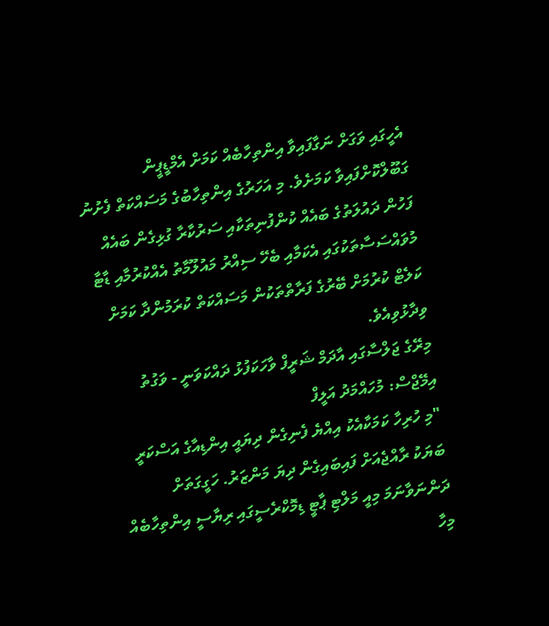އެހީގައި ވަގަށް ނަގާފައިވާ އިންތިހާބެއް ކަމަށް އެމްޑީޕީން ގަބޫލްކޮށްފައިވާ ކަމަށެވެ. މި އަހަރުގެ އިންތިހާބުގެ މަސައްކަތް ފެށުނު ފަހުން ދައުލަތުގެ ބައެއް ކުންފުނިތަކާއި ސަރުކާރާ ގުޅިގެން ބައެއް މުވައްސަސާތަކުގައި އެކަމާއި ބެހޭ ސިއްރު މައުލޫމާތު އެއްކުރުމާއި ޑާޓާ ކަލެޓް ކުރުމަށް ބޭރުގެ ފަރާތްތަކުން މަސައްކަތް ކުރަމުންދާ ކަމަށް ވިދާޅުވިއެވެ.
މިރޭގެ ޖަލްސާގައި އާދަމް ޝަރީފް ވާހަކަފުޅު ދައްކަވަނީ - ވަގުތު އިމޭޖްސް: މުހައްމަދު އަލީފް
"މި ހުރިހާ ކަމަކާއެކު އިއްޔެ ފެނިގެން ދިޔައީ އިންޑިއާގެ އަސްކަރީ ބަޔަކު ރާއްޖެއަށް ފައިބައިގެން ދިޔަ މަންޒަރު. ހަގީގަތަށް ދަންނަވާނަމަ މިއީ މަލްޓި ޕާޓީ ޑިމޮކްރެސީގައި ރިޔާސީ އިންތިހާބެއް މިހާ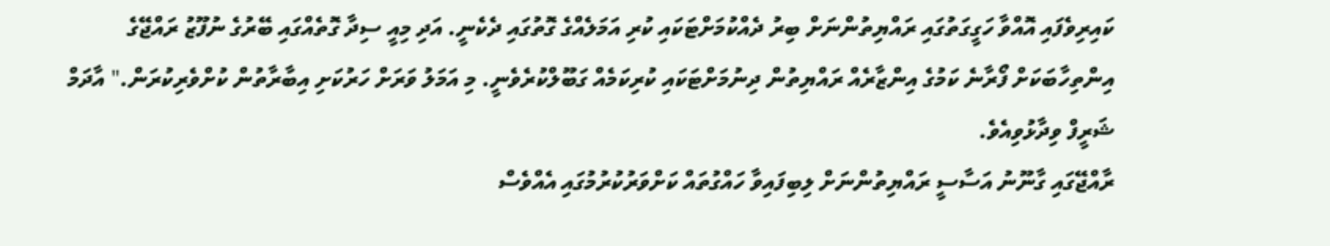ކައިރިވެފައި އޮއްވާ ހަގީގަތުގައި ރައްޔިތުންނަށް ބިރު ދެއްކުމަށްޓަކައި ކުރި އަމަލެއްގެ ގޮތުގައި ދެކެނީ. އަދި މިއީ ސިދާ ގޮތެއްގައި ބޭރުގެ ނުފޫޒު ރައްޖޭގެ އިންތިހާބަކަށް ފޯރާނެ ކަމުގެ އިންޒާރެއް ރައްޔިތުން ދިނުމަށްޓަކައި ކުރިކަމެއް ގަބޫލްކުރެވެނީ. މި އަމަލު ވަރަށް ހަރުކަށި އިބާރާތުން ކުށްވެރިކުރަން." އާދަމް ޝަރީފް ވިދާޅުވިއެވެ.
ރާއްޖޭގައި ގާނޫނު އަސާސީ ރައްޔިތުންނަށް ލިބިފައިވާ ހައްގުތައް ކަށްވަރުކުރުމުގައި އެއްވެސް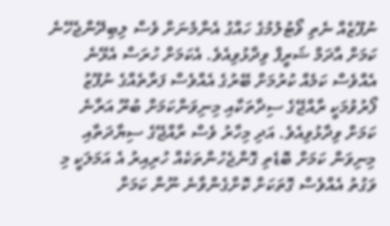ނުފޫޒެއް ނެތި ވޯޓުލުމުގެ ހައްގު އެންމެނަށް ވެސް ލިބިދޭންޖެހޭނެ ކަމަށް އާދަމް ޝަރީފް ވިދާޅުވިއެވެ. އެކަމަށް ހުރަސް އެޅޭނެ އެއްވެސް ކަމެއް ކުރުމަށް ބޭރުގެ އެއްވެސް ފަރާތެއްގެ ނުފޫޒު ފޯރުވުމަކީ ރާއްޖޭގެ ސިދާތަކާއި މިނިވަންކަމަށް ބުރޫ އަރާނެ ކަމަށް ވިދާޅުވިއެވެ. އަދި މިހާރު ވެސް ރާއްޖޭގެ ސިޔާދަތާއި މިނިވަން ކަމަށް ބޮޑެތި ގޮންޖެހުންތަކެއް ހުރިއިރު އެ އަމަލަކީ މި ވަގުތު އެއްވެސް ގޮތަކަށް ކޮށްގެންވާނެ ނޫން ކަމަށް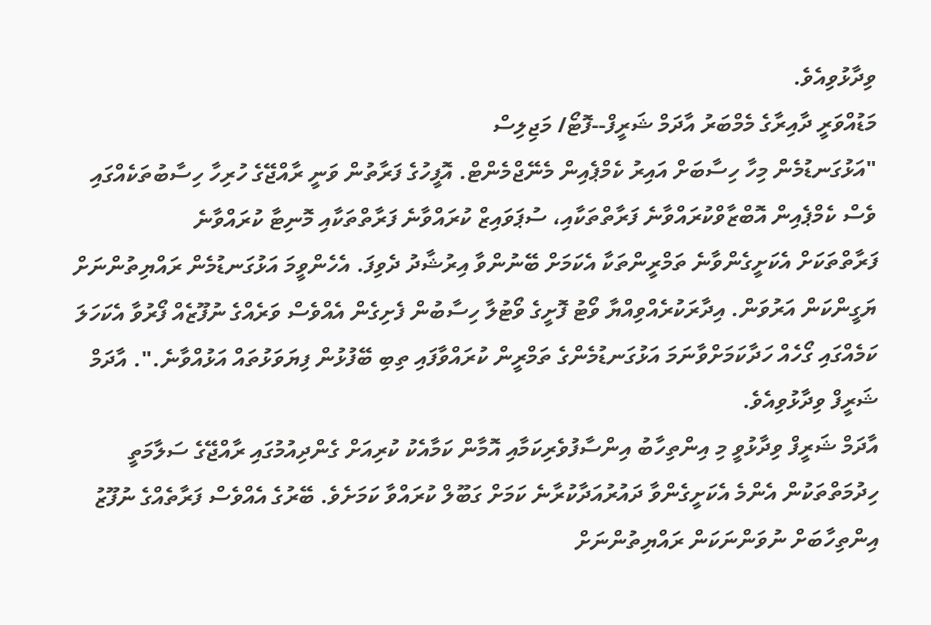ވިދާޅުވިއެވެ.
މަޑުއްވަރީ ދާއިރާގެ މެމްބަރު އާދަމް ޝަރީފް--ފޮޓޯ/ މަޖިލިސް
"އަޅުގަނޑުމެން މިހާ ހިސާބަށް އައިރު ކެމްޕެއިން މެނޭޖްމެންޓް. އޮފީހުގެ ފަރާތުން ވަނީ ރާއްޖޭގެ ހުރިހާ ހިސާބުތަކެއްގައި ވެސް ކެމްޕެއިން އޮބްޒާވްކުރައްވާނެ ފަރާތްތަކާއި، ސުޕަވައިޒް ކުރައްވާނެ ފަރާތްތަކާއި މޮނިޓާ ކުރައްވާނެ
ފަރާތްތަކަށް އެކަށީގެންވާނެ ތަމްރީންތަކާ އެކަމަށް ބޭނުންވާ އިރުޝާދު ދެވިފަ. އެހެންވީމަ އަޅުގަނޑުމެން ރައްޔިތުންނަށް ޔަގީންކަން އަރުވަން. އިދާރަކުރެއްވިއްޔާ ވޯޓު ފޮށީގެ ވޯޓުލާ ހިސާބުން ފެށިގެން އެއްވެސް ވަރެއްގެ ނުފޫޒެއް ފޯރުވާ އެކަހަލަ ކަމެއްގައި ގޯހެއް ހަދާކަމަށްވާނަމަ އަޅުގަނޑުމެންގެ ތަމްރީން ކުރައްވާފައި ތިބި ބޭފުޅުން ފިޔަވަޅުތައް އަޅުއްވާނެ.". އާދަމް ޝަރީފް ވިދާޅުވިއެވެ.
އާދަމް ޝަރީފް ވިދާޅުވީ މި އިންތިހާބު އިންސާފުވެރިކަމާއި އޮމާން ކަމާއެކު ކުރިއަށް ގެންދިއުމުގައި ރާއްޖޭގެ ސަލާމަތީ ހިދުމަތްތަކުން އެންމެ އެކަށީގެންވާ ދައުރުއަދާކުރާނެ ކަމަށް ގަބޫލް ކުރައްވާ ކަމަށެވެ. ބޭރުގެ އެއްވެސް ފަރާތެއްގެ ނުފޫޒު އިންތިހާބަށް ނުވަންނަކަން ރައްޔިތުންނަށް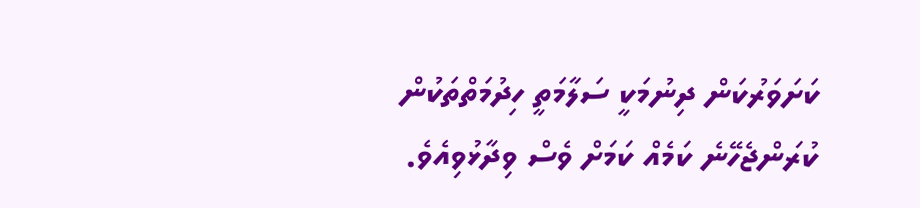ކަށަވަރުކަން ދިނުމަކީ ސަލާމަތީ ހިދުމަތްތަކުން ކުރަންޖެހޭނެ ކަމެއް ކަމަށް ވެސް ވިދާޅުވިއެވެ.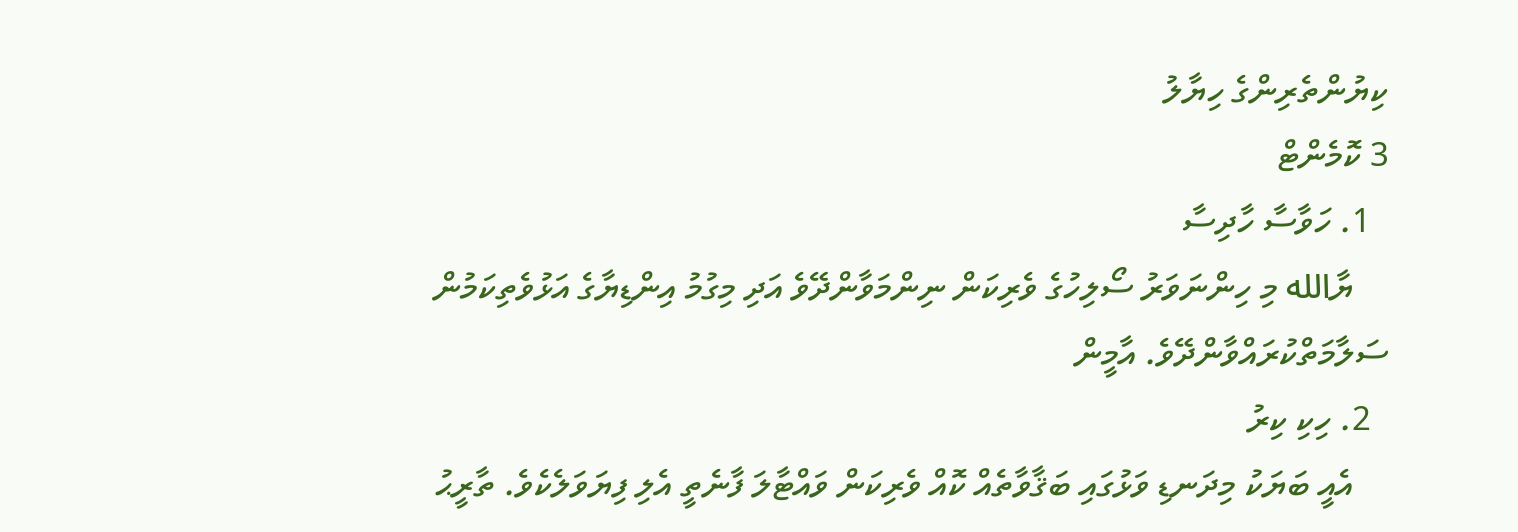ކިޔުންތެރިންގެ ހިޔާލު
3 ކޮމެންޓް
  1. ހަވާސާ ހާދިސާ
    ޔާالله މި ހިންނަވަރު ސޯލިހުގެ ވެރިކަން ނިންމަވާންދޭވެ އަދި މިގުމު އިންޑިޔާގެ އަޅުވެތިކަމުން ސަލާމަތްކުރައްވާންދޭވެ. އާމީން
  2. ހިކި ކިރު
    އެއީ ބަޔަކު މިދަނޑި ވަޅުގައި ބަޤާވާތެއް ކޮއް ވެރިކަން ވައްޓާލަ ފާނެތީ އެލި ފިޔަވަލެކެވެ. ތާރީޙު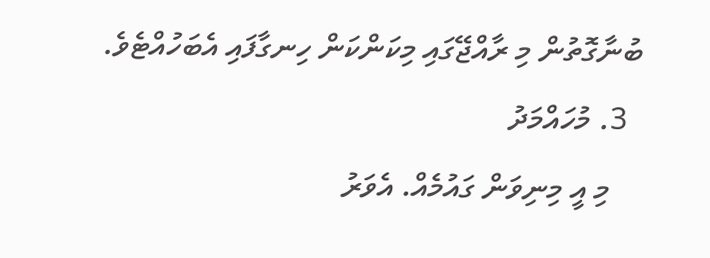ބުނާގޮތުން މި ރާއްޖޭގައި މިކަންކަން ހިނގާފައި އެބަހުއްޓެވެ.
  3. މުހައްމަދު
    މި އީ މިނިވަން ގައުމެއް. އެވަރު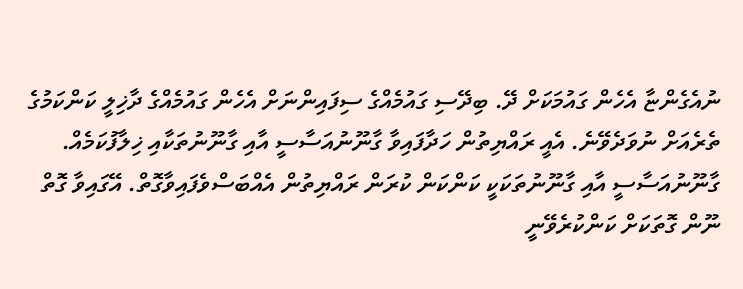ނުއެގެންޏާ އެހެން ގައުމަކަށް ދޭ. ބިދޭސި ގައުމެއްގެ ސިފައިންނަށް އެހެން ގައުމެއްގެ ދާޚިލީ ކަންކަމުގެ ތެރެއަށް ނުވަދެވޭނެ. އެއީ ރައްޔިތުން ހަދާފައިވާ ގާނޫނުއަސާސީ އާއި ގާނޫނުތަކާއި ޚިލާފުކަމެއް. ގާނޫނުއަސާސީ އާއި ގާނޫނުތަކަކީ ކަންކަން ކުރަން ރައްޔިތުން އެއްބަސްވެފައިވާގޮތް. އޭގައިވާ ގޮތް ނޫން ގޮތަކަށް ކަންކުރެވޭނީ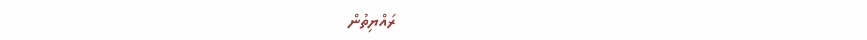ރައްޔިތުން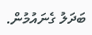ބަދަލު ގެނައުމުން.